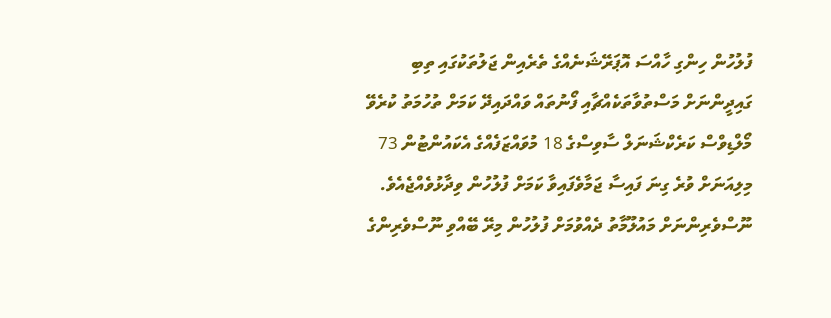ފުލުހުން ހިންގި ހާއްސަ އޮޕަރޭޝަނެއްގެ ތެރެއިން ޖަލުތަކުގައި ތިބި ގައިދީންނަށް މަސްތުވާތަކެއްޗާއި ފޯނުތައް ވައްދައިދޭ ކަމަށް ތުހުމަތު ކުރެވޭ މޯލްޑިވްސް ކަރެކްޝަނަލް ސާވިސްގެ 18 މުވައްޒަފެއްގެ އެކައުންޓުން 73 މިލިއަނަށް ވުރެ ގިނަ ފައިސާ ޖަމާވެފައިވާ ކަމަށް ފުލުހުން ވިދާޅުވެއްޖެއެވެ.
ނޫސްވެރިންނަށް މައުލޫމާތު ދެއްވުމަށް ފުލުހުން މިރޭ ބޭއްވި ނޫސްވެރިންގެ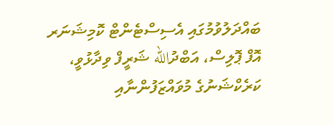ބައްދަލުވުމުގައި އެސިސްޓެންޓް ކޮމިޝަނަރ އޮފް ޕޮލިސް، އަބްދުالله ޝަރީފް ވިދާޅުވީ، ކަރެކްޝަނުގެ މުވައްޒަފުންނާއި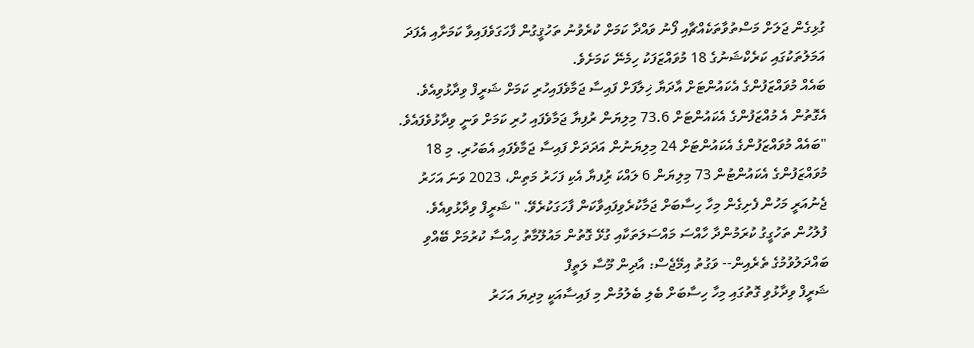ގުޅިގެން ޖަލަށް މަސްތުވާތަކެއްޗާއި ފޯނު ވައްދާ ކަމަށް ކުރެވުނު ތަހުޤީގުން ފާހަގަވެފައިވާ ކަމަށާއި އެފަދަ އަމަލުތަކުގައި ކަރެކްޝަނުގެ 18 މުވައްޒަފަކު ހިމެނޭ ކަމަށެވެ.
ބައެއް މުވައްޒަފުންގެ އެކައުންޓަށް އާދަޔާ ޚިލާފަށް ފައިސާ ޖަމާވެފައިހުރި ކަމަށް ޝަރީފް ވިދާޅުވިއެވެ. އެގޮތުން އެ މުއްޒަފުންގެ އެކައުންޓަށް 73.6 މިލިޔަން ރުފިޔާ ޖަމާވެފައި ހުރި ކަމަށް ވަނީ ވިދާޅުވެފައެވެ.
"ބައެއް މުވައްޒަފުންގެ އެކައުންޓަށް 24 މިލިޔަނުން އަދަދަށް ފައިސާ ޖަމާވެފައި އެބަހުރި. މި 18 މުވައްޒަފުންގެ އެކައުންޓުން 73 މިލިޔަން 6 ލައްކަ ރުިފޔާ އެކި ފަހަރު މަތިން، 2023 ވަނަ އަހަރު ޖެނުއަރީ މަހުން ފެށިގެން މިހާ ހިސާބަށް ޖަމާކުރެވިފައިވާކަން ފާހަގަކުރެވޭ. " ޝަރީފް ވިދާޅުވިއެވެ.
ފުލުހުން ތަހުގީގު ކުރަމުންދާ ހާއްސަ މައްސަލަތަކާއި ގުޅޭ ގޮތުން މައުލޫމާތު ހިއްސާ ކުރުމަށް ބޭއްވި ބައްދަލުވުމުގެ ތެރެއިން-- ވަގުތު އިމޭޖެސް: އާދިން މޫސާ ލަތީފް
ޝަރީފް ވިދާޅުވި ގޮތުގައި މިހާ ހިސާބަށް ބެލި ބެލުމުން މި ފައިސާއަކީ މިދިޔަ އަހަރު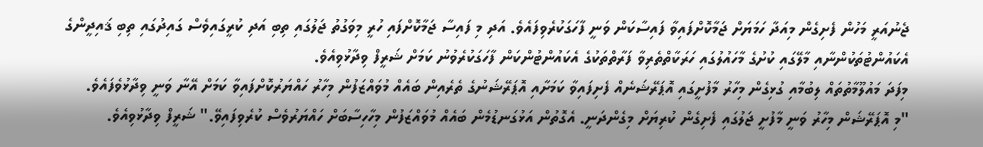ޖެނުއަރީ މަހުން ފެށިގެން މިއަދާ ހަމަޔަށް ޖަމާކޮށްފައިވާ ފައިސާކަން ވަނީ ފާހަގަކުރެވިފައެވެ. އަދި މި ފައިސާ ޖަމާކޮށްފައި ހުރީ މިވަގުތު ޖަލުގައި ތިބި އަދި ކުރީގައިވެސް ގައިދުގައި ތިބި ޤައިދީންގެ އެކައުންޓުތަކުންނާއި މާލޭގައި ކުށުގެ މާހައުލުގައި ހަރަކާތްތެރިވާ ފަރާތްތަކުގެ އެކައުންޓުންކަން ފާހަގަކުރެވުނު ކަމަށް ޝަރީފް ވިދާޅުވިއެވެ.
މިފަދަ މައުލޫމާތުތައް ލިބުމާއި ގުޅިގެން މިހާރު މާފުށީގައި އޮޕަރޭޝަނެއް ފެށިފައިވާ ކަމަށާއި އޮޕަރޭޝަނުގެ ތެރެއިން ބައެއް މުވައްޒަފުން މިހާރު ހައްޔަރުކޮށްފައިވާ ކަމަށް އޭނާ ވަނީ ވިދާޅުވެފައެވެ.
"މި އޮޕަރޭޝަން މިހާރު ވަނީ މާފުށީ ޖަލުގައި ފެށިގެން ކުރިޔަށް މިގެންދަނީ. އެގޮތުން އަޅުގަނޑުމެން ބައެއް މުވައްޒަފުން މިހާހިސާބަށް ހައްޔަރުވެސް ކުރެވިފައިވޭ." ޝަރީފް ވިދާޅުވިއެވެ.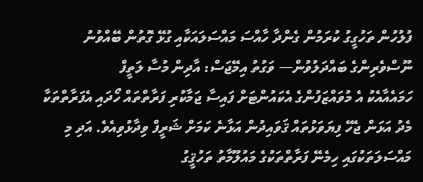ފުލުހުން ތަހުގީގު ކުރަމުން ގެންދާ ހާއްސަ މައްސަލައަކާއި ގުޅޭ ގޮތުން ބޭއްވުނު ނޫސްވެރިންގެ ބައްދަލުވުން— ވަގުތު އިމޭޖަސް: އާދިން މުސާ ލަތީފް
ހަމައެއާއެކު އެ މުވައްޒަފުންގެ އެކައުންޓަށް ފައިސާ ޖަމާކުރި ފަރާތްތައް ހޯދައި އެފަރާތްތަކާ މެދު އަޅަން ޖެހޭ ފިޔަވަޅުތައް ޤަވައިދުން އަޅާނެ ކަމަށް ޝަރީފް ވިދާޅުވިއެވެ. އަދި މި މައްސަލަތަކުގައި ހިމެނޭ ފަރާތްތަކުގެ މައުލޫމާތު ތަހުޤީގު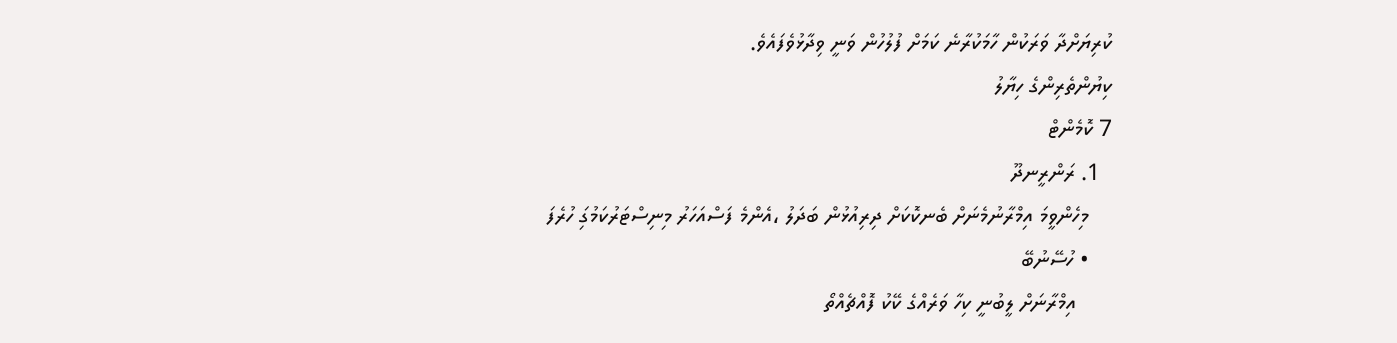ކުރިޔަށްދާ ވަރަކުން ހާމަކުރާނެ ކަމަށް ފުލުހުން ވަނީ ވިދާޅުވެފައެވެ.
ކިޔުންތެރިންގެ ހިޔާލު
7 ކޮމެންޓް
  1. ރަންރީނދޫ
    މިހެންވީމަ އިމްރާނުމެނަށް ބެނކޮކަށް ދިރިއުޅުން ބަދަލު ،އެންމެ ފަސްއަހަރު މިނިސްޓަރުކަމުގަި ހުރެފަ
    • ހުސޭނުބޭ
      އިމްރާނަށް ލީބުނީ ކިހާ ވަރެއްގެ ކޭކު ފޮއްޗެއްތޯ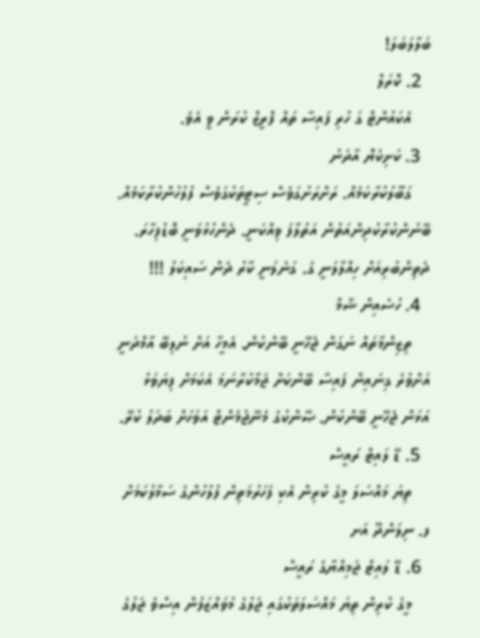ބަލާލަބަލަ!
  2. ކޮރަލް
    އެކައުންޓް ގަ ހުރި ފައިސާ ތައް ފްރީޒް ކުރަން ވީ އެވެ.
  3. ކަށިކެޔޮ އާދަނު
    ގަބޫލުކުރާކަމެއް. ރަށްރަށުގަވެސް ސިޓީތަކުގަވެސް ފުލުހުންކުރާކަމެއް. ބޭނުންކުރާކުދިންއަތުން އަތުލާފަ ވިއްކަނީ. ދެންހުޅުވަނީ ބޮޑުފިހާރަ. ދެތިންބުރިއަށް ހިއްލާލަނީ ގެ. ގަނެލަނީ ކާރު ދެން ސައިކަލު !!!
  4. ހުސެއިން ޝާމް
    ތިޒިންމާތައް ނަގަން ޖެހޭނީ ބޭންކުން. އެމީހާ އަށް ނުލިބޭ އާމްދަނީ އަށްވުރެ ގިނައިން ފައިސާ ބޭންކަށް ޖަމާކުރާނަމަ އެކަމަށް ފިޔަވަޅު އަޅަން ޖެހޭނީ ބޭންކުން. ޞޭންކުގެ މެނޭޖުމެންޓް އަވަހަށް ބަދަލު ކުރޭ.
  5. ޑޭ ލައިޓް ރައީސް
    ތިޔަ މައްސަލަ މީގެ ކުރިން އެކި ފަހަރުމަތިން ފުލުހުންގެ ސަމާލުކަމަށް ފ. ނިލަންދޫ އަށ
  6. ޑޭ ލައިޓް ޖަމިއްޔާގެ ރައީސް
    މީގެ ކުރިން ތިޔަ މައްސަލަތަކުގައި ޖަލުގެ މުވައްޒަފުން އިސްވެ ޖަލުގެ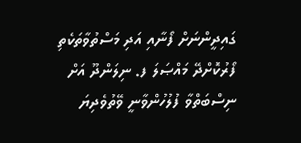ގައިދީންނަށް ފޯނާއި އަދި މަސްތުވާތަކެތި ފޯރުކޮށްދޭ މައްޞަލަ ފ. ނިލަންދޫ އަށް ނިސްބަތްވާ ފުލުހުންވާނީ ވޭތުވެދިޔަ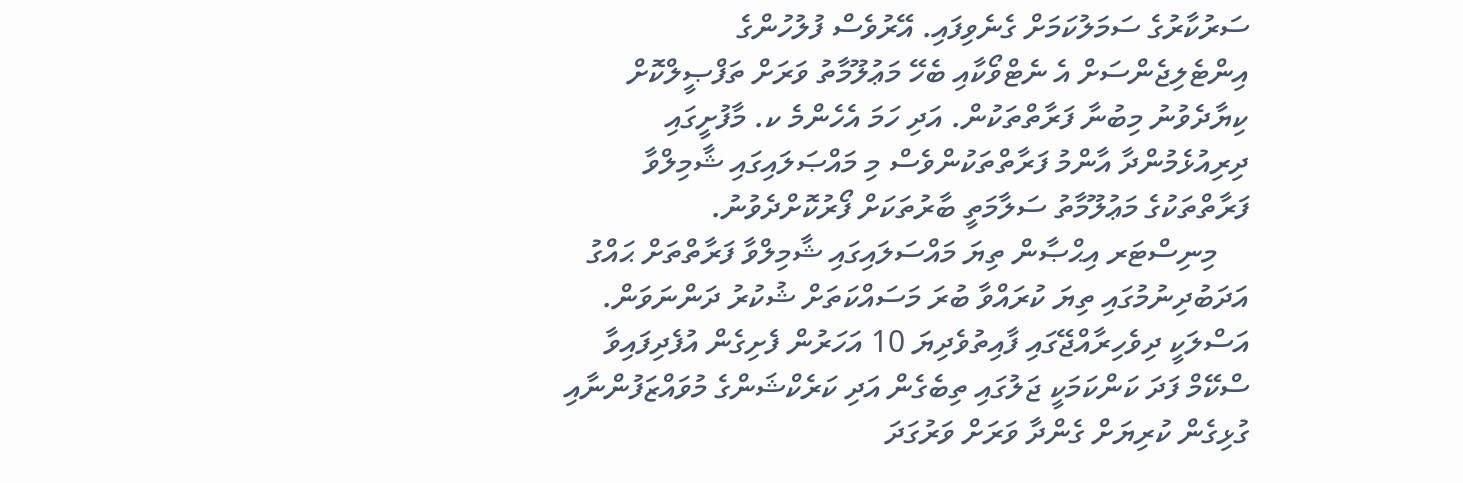ސަރުކާރުގެ ސަމަލުކަމަށް ގެނެވިފައި. އޭރުވެސް ފުލުހުންގެ އިންޓެލިޖެންސަށް އެ ނެޓްވޯކާއި ބެހޭ މަޢުލޫމާތު ވަރަށް ތަފްޞީލްކޮށް ކިޔާދެވުނު މިބުނާ ފަރާތްތަކުން. އަދި ހަމަ އެހެންމެ ކ. މާފުށީގައި ދިރިއުޅެމުންދާ އާންމު ފަރާތްތަކުންވެސް މި މައްޞަލައިގައި ޝާމިލްވާ ފަރާތްތަކުގެ މަޢުލޫމާތު ސަލާމަތީ ބާރުތަކަށް ފޯރުކޮށްދެވުނު.
    މިނިސްޓަރ އިޙްޞާން ތިޔަ މައްސަލައިގައި ޝާމިލްވާ ފަރާތްތަށް ޙައްގު އަދަބުދިނުމުގައި ތިޔަ ކުރައްވާ ބުރަ މަސައްކަތަށް ޝުކުރު ދަންނަވަން. އަސްލަކީ ދިވެހިރާއްޖޭގައި ފާއިތުވެދިޔަ 10 އަހަރުން ފެށިގެން އުފެދިފައިވާ ސްކޭމް ފަދަ ކަންކަމަކީ ޖަލުގައި ތިބެގެން އަދި ކަރެކްޝަންގެ މުވައްޒަފުންނާއި ގުޅިގެން ކުރިޔަށް ގެންދާ ވަރަށް ވަރުގަދަ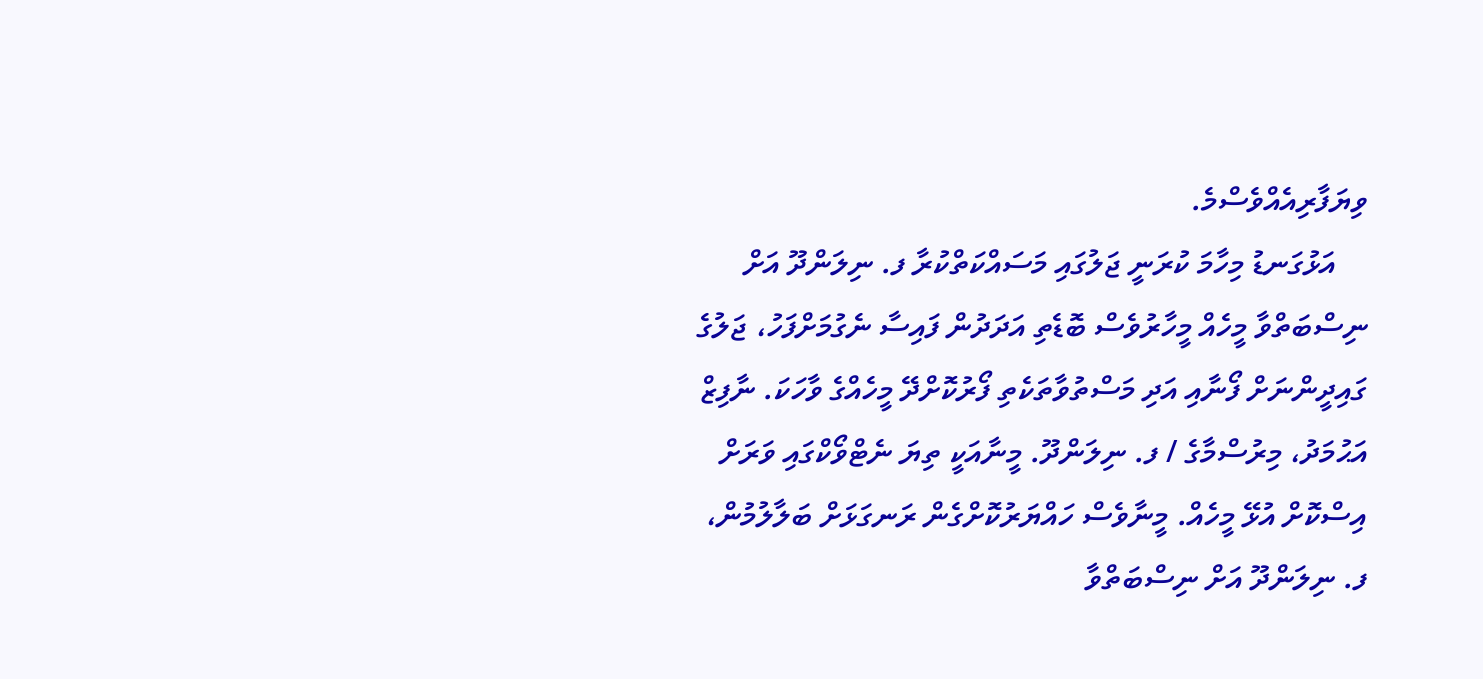ވިޔަފާރިއެއްވެސްމެ.
    އަޅުގަނޑު މިހާމަ ކުރަނީ ޖަލުގައި މަސައްކަތްކުރާ ފ. ނިލަންދޫ އަށް ނިސްބަތްވާ މީހެއް މީހާރުވެސް ބޮޑެތި އަދަދުން ފައިސާ ނެގުމަށްފަހު، ޖަލުގެ ގައިދީންނަށް ފޯނާއި އަދި މަސްތުވާތަކެތި ފޯރުކޮށްދޭ މީހެއްގެ ވާހަކަ. ނާފިޒް އަޙުމަދު، މިރުސްމާގެ / ފ. ނިލަންދޫ. މީނާއަކީ ތިޔަ ނެޓްވޯކްގައި ވަރަށް އިސްކޮށް އުޅޭ މީހެއް. މީނާވެސް ހައްޔަރުކޮށްގެން ރަނގަޅަށް ބަލާލުމުން، ފ. ނިލަންދޫ އަށް ނިސްބަތްވާ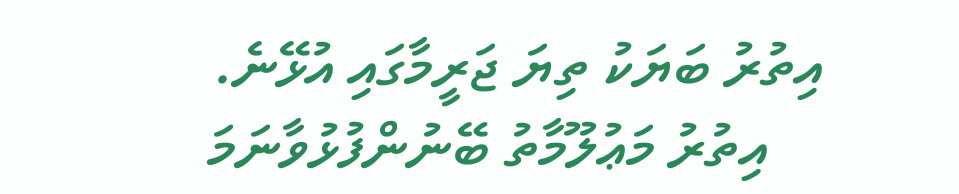އިތުރު ބަޔަކު ތިޔަ ޖަރީމާގައި އުޅޭނެ.
    އިތުރު މަޢުލޫމާތު ބޭނުންފުޅުވާނަމަ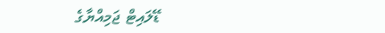ޑޭލައިޓް ޖަމިއްޔާގެ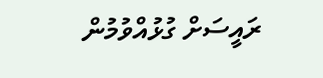ރައީސަށް ގުޅުއްވުމުން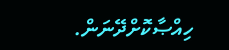ހިއްޞާކޮށްދޭނަން.